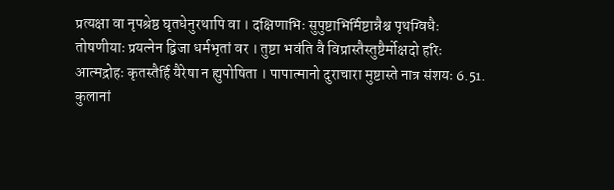प्रत्यक्षा वा नृपश्रेष्ठ घृतधेनुरथापि वा । दक्षिणाभिः सुपुष्टाभिर्मिष्टान्नैश्च पृथग्विधैः
तोषणीयाः प्रयत्नेन द्विजा धर्मभृतां वर । तुष्टा भवंति वै विप्रास्तैस्तुष्टैर्मोक्षदो हरिः
आत्मद्रोहः कृतस्तैर्हि यैरेषा न ह्युपोषिता । पापात्मानो दुराचारा मुष्टास्ते नात्र संशयः 6.51.
कुलानां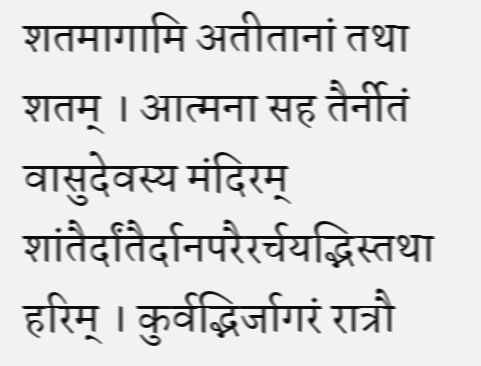शतमागामि अतीतानां तथा शतम् । आत्मना सह तैर्नीतं वासुदेवस्य मंदिरम्
शांतैर्दांतैर्दानपरैरर्चयद्भिस्तथा हरिम् । कुर्वद्भिर्जागरं रात्रौ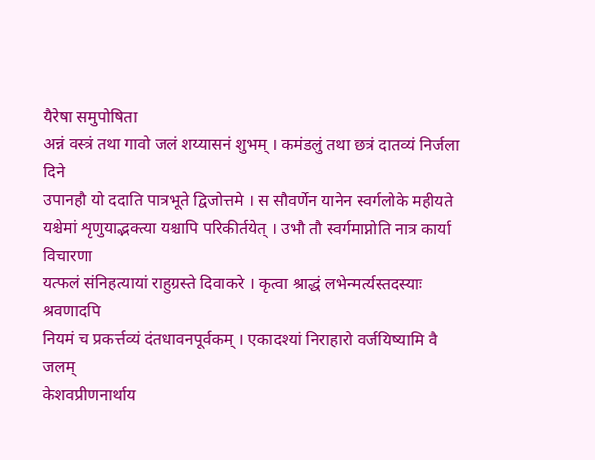यैरेषा समुपोषिता
अन्नं वस्त्रं तथा गावो जलं शय्यासनं शुभम् । कमंडलुं तथा छत्रं दातव्यं निर्जला दिने
उपानहौ यो ददाति पात्रभूते द्विजोत्तमे । स सौवर्णेन यानेन स्वर्गलोके महीयते
यश्चेमां शृणुयाद्भक्त्या यश्चापि परिकीर्तयेत् । उभौ तौ स्वर्गमाप्नोति नात्र कार्या विचारणा
यत्फलं संनिहत्यायां राहुग्रस्ते दिवाकरे । कृत्वा श्राद्धं लभेन्मर्त्यस्तदस्याः श्रवणादपि
नियमं च प्रकर्त्तव्यं दंतधावनपूर्वकम् । एकादश्यां निराहारो वर्जयिष्यामि वै जलम्
केशवप्रीणनार्थाय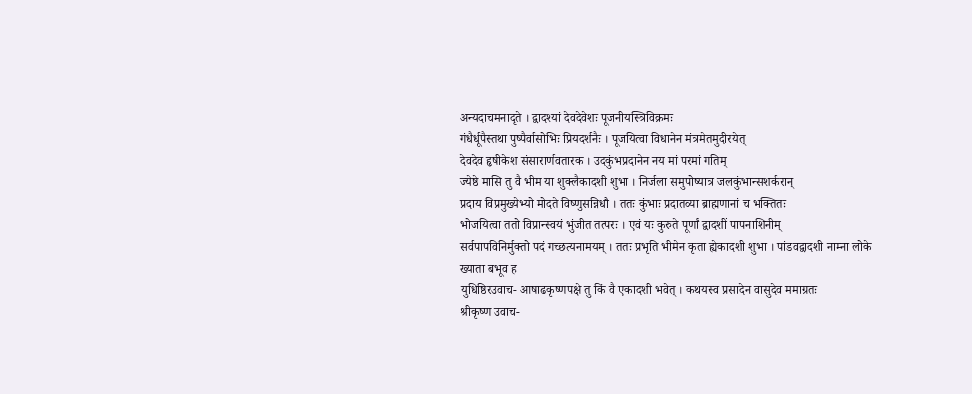अन्यदाचमनादृते । द्वादश्यां देवदेवेशः पूजनीयस्त्रिविक्रमः
गंधैर्धूपैस्तथा पुष्पैर्वासोभिः प्रियदर्शनैः । पूजयित्वा विधानेन मंत्रमेतमुदीरयेत्
देवदेव हृषीकेश संसारार्णवतारक । उदकुंभप्रदानेन नय मां परमां गतिम्
ज्येष्ठे मासि तु वै भीम या शुक्लैकादशी शुभा । निर्जला समुपोष्यात्र जलकुंभान्सशर्करान्
प्रदाय विप्रमुख्येभ्यो मोदते विष्णुसन्निधौ । ततः कुंभाः प्रदातव्या ब्राह्मणानां च भक्तितः
भोजयित्वा ततो विप्रान्स्वयं भुंजीत तत्परः । एवं यः कुरुते पूर्णां द्वादशीं पापनाशिनीम्
सर्वपापविनिर्मुक्तो पदं गच्छत्यनामयम् । ततः प्रभृति भीमेन कृता ह्येकादशी शुभा । पांडवद्वादशी नाम्ना लोके ख्याता बभूव ह
युधिष्ठिरउवाच- आषाढकृष्णपक्षे तु किं वै एकादशी भवेत् । कथयस्व प्रसादेन वासुदेव ममाग्रतः
श्रीकृष्ण उवाच-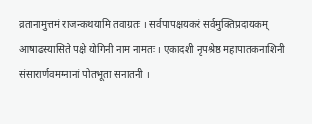व्रतानामुत्तमं राजन्कथयामि तवाग्रतः । सर्वपापक्षयकरं सर्वमुक्तिप्रदायकम्
आषाढस्यासिते पक्षे योगिनी नाम नामतः । एकादशी नृपश्रेष्ठ महापातकनाशिनी
संसारार्णवमग्नानां पोतभूता सनातनी ।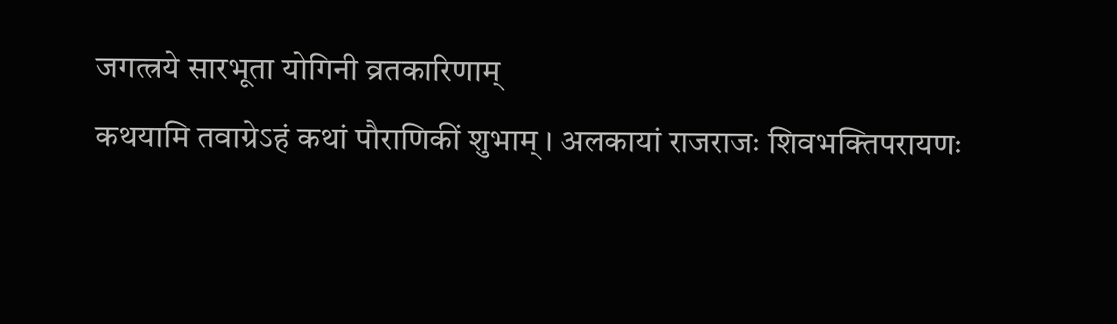जगत्त्रये सारभूता योगिनी व्रतकारिणाम्
कथयामि तवाग्रेऽहं कथां पौराणिकीं शुभाम् । अलकायां राजराजः शिवभक्तिपरायणः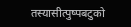तस्यासीत्पुष्पबटुको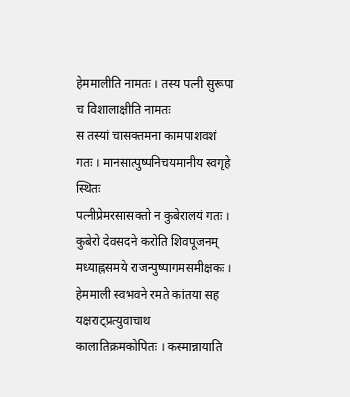हेममालीति नामतः । तस्य पत्नी सुरूपा च विशालाक्षीति नामतः
स तस्यां चासक्तमना कामपाशवशं गतः । मानसात्पुष्पनिचयमानीय स्वगृहे स्थितः
पत्नीप्रेमरसासक्तो न कुबेरालयं गतः । कुबेरो देवसदने करोति शिवपूजनम्
मध्याह्नसमये राजन्पुष्पागमसमीक्षकः । हेममाली स्वभवने रमते कांतया सह
यक्षराट्प्रत्युवाचाथ कालातिक्रमकोपितः । कस्मान्नायाति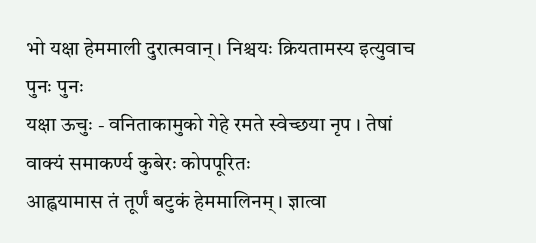भो यक्षा हेममाली दुरात्मवान् । निश्चयः क्रियतामस्य इत्युवाच पुनः पुनः
यक्षा ऊचुः - वनिताकामुको गेहे रमते स्वेच्छया नृप । तेषां वाक्यं समाकर्ण्य कुबेरः कोपपूरितः
आह्वयामास तं तूर्णं बटुकं हेममालिनम् । ज्ञात्वा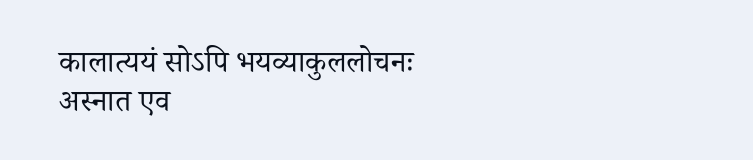कालात्ययं सोऽपि भयव्याकुललोचनः
अस्नात एव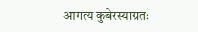आगत्य कुबेरस्याग्रतः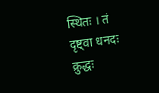स्थितः । तं दृष्ट्वा धनदः क्रुद्धः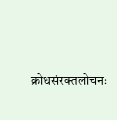क्रोधसंरक्तलोचनः